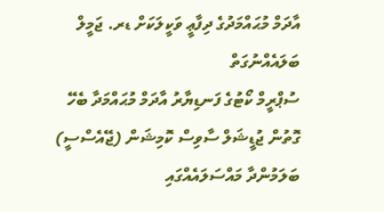އާދަމް މުޙައްމަދުގެ ދިފާޢީ ވަކީލަކަށް ޑރ. ޖަމީލް ބަލައެއްނުގަތް
ސުޕްރީމް ކޯޓުގެ ފަނޑިޔާރު އާދަމް މުޙައްމަދާ ބެހޭ ގޮތުން ޖުޑީޝަލް ސާވިސް ކޮމިޝަން (ޖޭއެސްސީ) ބަލަމުންދާ މައްސަލައެއްގައި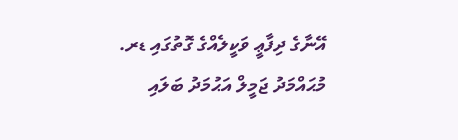އޭނާގެ ދިފާޢީ ވަކީލެއްގެ ގޮތުގައި ޑރ. މުޙައްމަދު ޖަމީލް އަޙުމަދު ބަލައި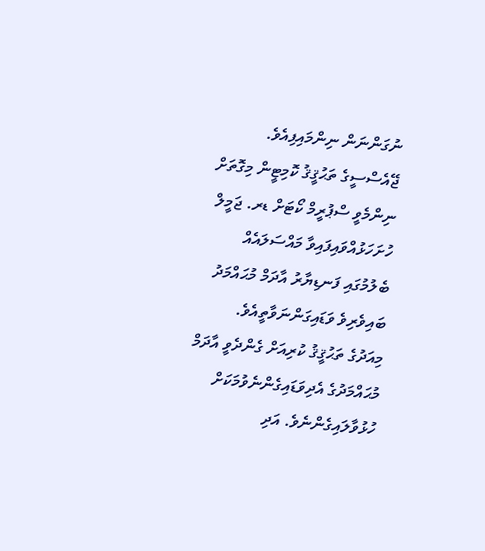ނުގަންނަން ނިންމައިފިއެވެ.
ޖޭއެސްސީގެ ތަޙުޤީޤު ކޮމިޓީން މިގޮތަށް ނިންމެވީ ސްޕުރީމް ކޯޓަށް ޑރ. ޖަމީލް ހުށަހަޅުއްވައިފައިވާ މައްސަލައެއް ބެލުމުގައި ފަނޑިޔާރު އާދަމް މުޙައްމަދު ބައިވެރިވެ ވަޑައިގަންނަވާތީއެވެ.
މިއަދުގެ ތަޙުޤީޤު ކުރިއަށް ގެންދެވީ އާދަމް މުޙައްމަދުގެ އެދިވަޑައިގެންނެވުމަކަށް ހުޅުވާލައިގެންނެވެ. އަދި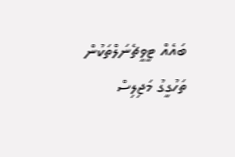ބައެއް ޓީވީޗެނަލްތަކުން ތަހުގީގު މަޖިލިސް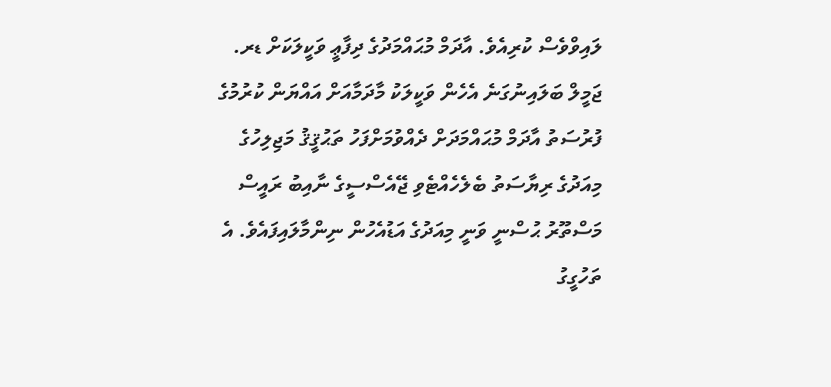ލައިވްވެސް ކުރިއެވެ. އާދަމް މުޙައްމަދުގެ ދިފާޢީ ވަކީލަކަށް ޑރ. ޖަމީލް ބަލައިނުގަނެ އެހެން ވަކީލަކު މާދަމާއަށް އައްޔަން ކުރުމުގެ ފުރުސަތު އާދަމް މުޙައްމަދަށް ދެއްވުމަށްފަހު ތަޙުޤީޤު މަޖިލިހުގެ މިއަދުގެ ރިޔާސަތު ބެލެހެއްޓެވި ޖޭއެސްސީގެ ނާއިބު ރައީސް މަސްތޫރު ޙުސްނީ ވަނީ މިއަދުގެ އަޑުއެހުން ނިންމާލައިފައެވެ. އެ ތަހުގީގު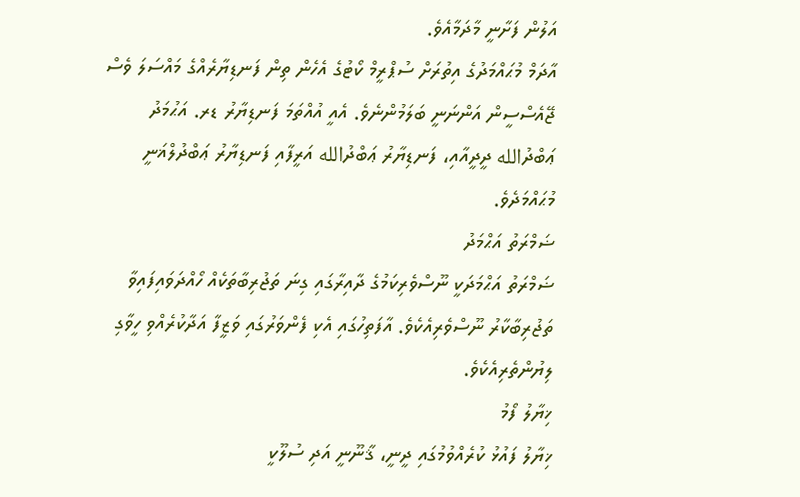އަލުން ފަށާނީ މާދަމާއެވެ.
އާދަމް މުޙައްމަދުގެ އިތުރަށް ސުޕްރީމް ކޯޓުގެ އެހެން ތިން ފަނޑިޔާރެއްގެ މައްސަލަ ވެސް ޖޭއެސްސީން އަންނަނީ ބަލަމުންނެވެ. އެއީ އުއްތަމަ ފަނޑިޔާރު ޑރ. އަޙުމަދު ޢަބްދުالله ދީދީއާއި، ފަނޑިޔާރު ޢަބްދުالله އަރީފާއި ފަނޑިޔާރު ޢަބްދުލްޣަނީ މުޙައްމަދެވެ.
ޟަމްރަތު އަޙްމަދު
ޟަމްރަތު އަޙްމަދަކީ ނޫސްވެރިކަމުގެ ދާއިރާގައި ގިނަ ތަޖުރިބާތަކެއް ހޯއްދަވައިފައިވާ ތަޖުރިބާކާރު ނޫސްވެރިއެކެވެ. އާފަތިހުގައި އެކި ފެންވަރުގައި ވަޒީފާ އަދާކުރެއްވި ހީވާގި ލިޔުންތެރިއެކެވެ.
ޚިޔާލު ފޯމު
ޚިޔާލު ފައުޅު ކުރެއްވުމުގައި ދީނީ، ޤާނޫނީ އަދި ސުލޫކީ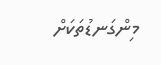މިންގަނޑުތަކަށް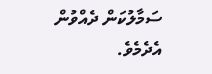ސަމާލުކަން ދެއްވުން އެދެމެވެ.